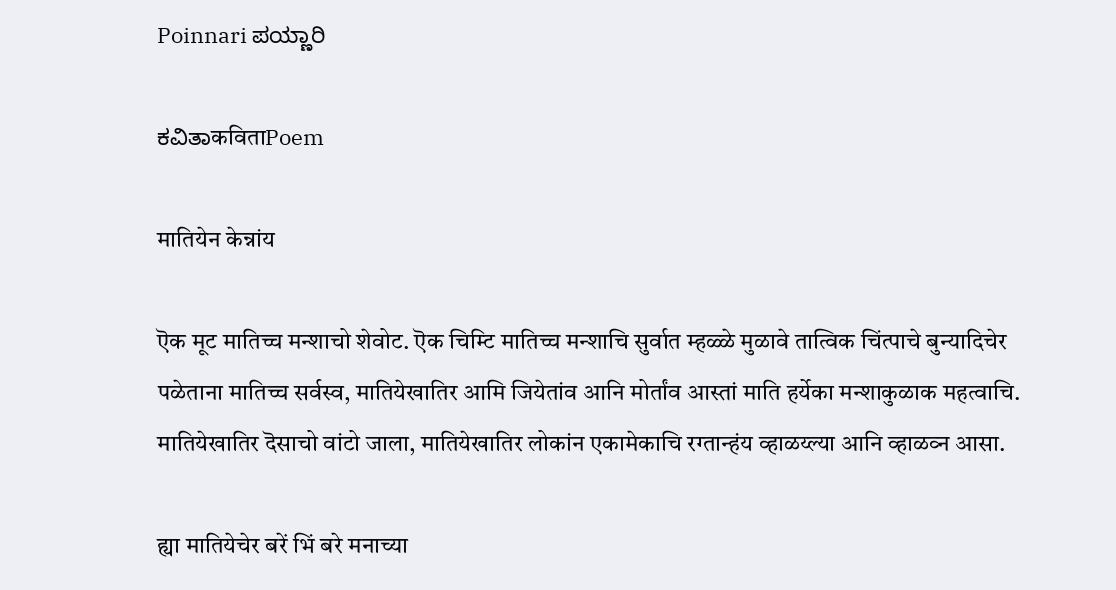Poinnari ಪಯ್ಣಾರಿ

ಕವಿತಾकविताPoem

मातियेन केन्नांय

ऎक मूट मातिच्च मन्शाचो शेवोट. ऎक चिम्टि मातिच्च मन्शाचि सुर्वात म्हळ्ळे मुळावे तात्विक चिंत्पाचे बुन्यादिचेर पळेताना मातिच्च सर्वस्व, मातियेखातिर आमि जियेतांव आनि मोर्तांव आस्तां माति हर्येका मन्शाकुळाक महत्वाचि. मातियेखातिर दॆसाचो वांटो जाला, मातियेखातिर लोकांन एकामेकाचि रग्तान्हंय व्हाळय्ल्या आनि व्हाळव्न आसा.

ह्या मातियेचेर बरें भिं बरे मनाच्या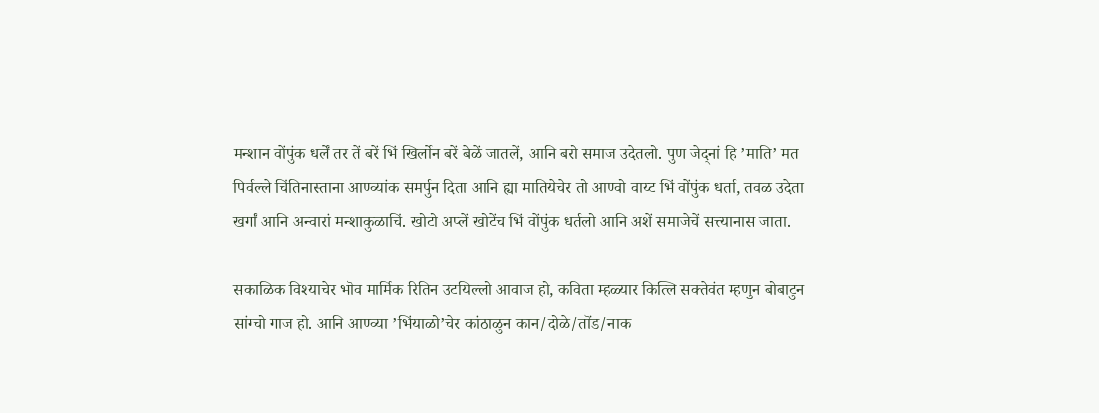मन्शान वोंपुंक धर्लें तर तें बरें भिं खिर्लोन बरें बेळें जातलें, आनि बरो समाज उदेतलो. पुण जेद्नां हि ’माति’ मत पिर्वल्ले चिंतिनास्ताना आण्व्यांक समर्पुन दिता आनि ह्या मातियेचेर तो आण्वो वाय्ट भिं वोंपुंक धर्ता, तवळ उदेता खर्गां आनि अन्वारां मन्शाकुळाचिं. खोटो अप्लें खोटेंच भिं वोंपुंक धर्तलो आनि अशें समाजेचें सत्त्यानास जाता.

सकाळिक विश्याचेर भॊव मार्मिक रितिन उटयिल्लो आवाज हो, कविता म्हळ्यार कित्लि सक्तेवंत म्हणुन बोबाटुन सांग्चो गाज हो. आनि आण्व्या ’भिंयाळो’चेर कांठाळुन कान/दोळे/तॊंड/नाक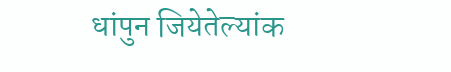धांपुन जियेतेल्यांक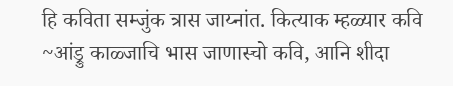हि कविता सम्जुंक त्रास जाय्नांत. कित्याक म्हळ्यार कवि ~आंड्रु काळ्जाचि भास जाणास्चो कवि, आनि शीदा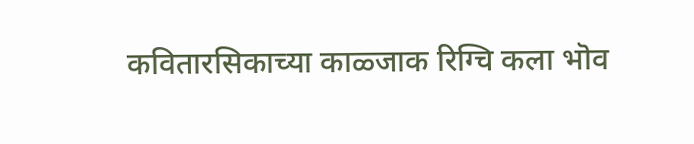कवितारसिकाच्या काळ्जाक रिग्चि कला भॊव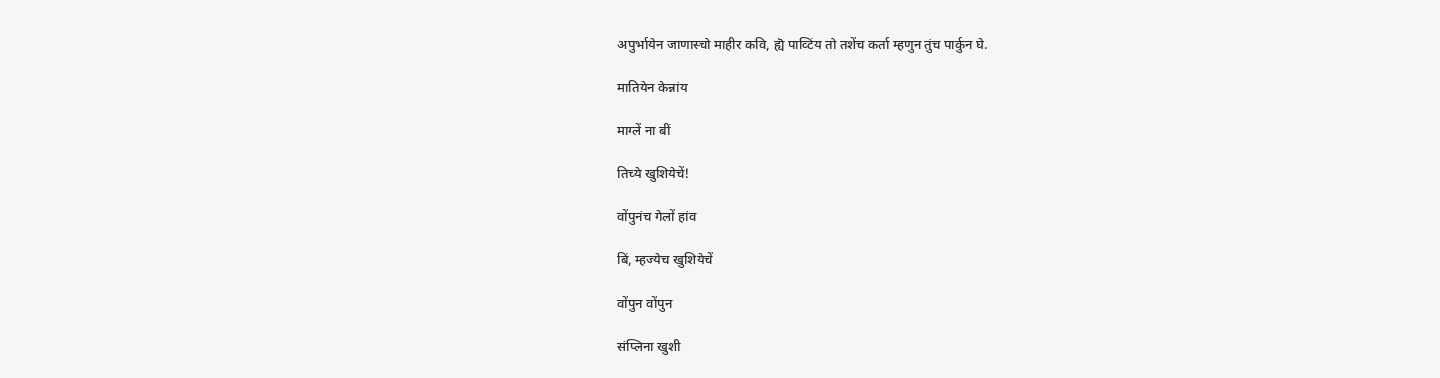अपुर्भायेन जाणास्चो माहीर कवि, ह्यॆ पाव्टिंय तो तशेंच कर्ता म्हणुन तुंच पार्कुन घे.

मातियेन केन्नांय

माग्लें ना बीं

तिच्ये खुशियेचें!

वोंपुनंच गेलों हांव

बिं, म्हज्येच खुशियेचें

वोंपुन वोंपुन

संप्लिना खुशी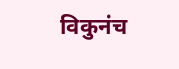विकुनंच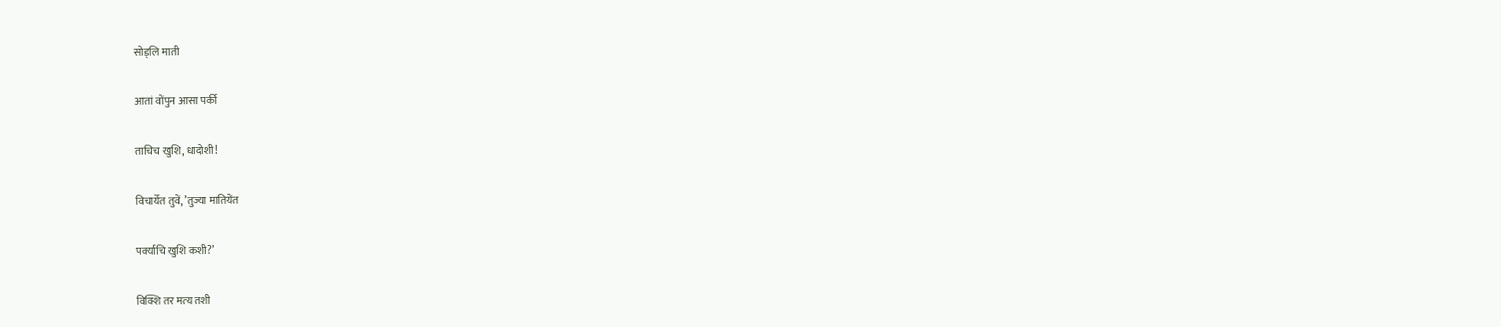सोड्लि माती

आतां वोंपुन आसा पर्की

ताचिच खुशि, धादोशी!

विचार्येत तुवें, ’तुज्या मातियेंत

पर्क्याचि खुशि कशी?’

विक्शि तर मत्‍य तशी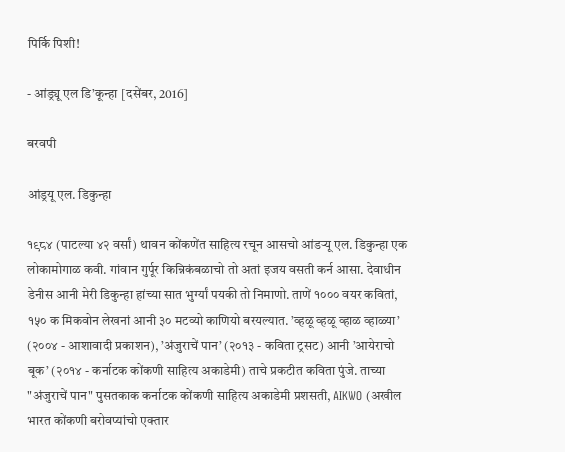पिर्कि पिशी!

- आंड्र्यू एल डि’कून्हा [दसेंबर, 2016]

बरवपी

आंड्रयू एल. डिकुन्हा

१९८४ (पाटल्या ४२ वर्सां) थावन कोंकणेंत साहित्य रचून आसचो आंडऱ्यू एल. डिकुन्हा एक लोकामोगाळ कवी. गांवान गुर्पूर किन्निकंबळाचो तो अतां इजय वसती कर्न आसा. देवाधीन डेनीस आनी मेरी डिकुन्हा हांच्या सात भुर्ग्यां पयकी तो निमाणो. ताणें १००० वयर कवितां, १५० क मिकवोन लेखनां आनी ३० मटव्यो काणियो बरयल्यात. ’व्हळू व्हळू व्हाळ व्हाळ्या’ (२००४ - आशावादी प्रकाशन), ’अंजुराचें पान’ (२०१३ - कविता ट्रसट) आनी ’आयेराचो बूक’ (२०१४ - कर्नाटक कोंकणी साहित्य अकाडेमी) ताचे प्रकटीत कविता पुंजे. ताच्या "अंजुराचें पान" पुसतकाक कर्नाटक कोंकणी साहित्य अकाडेमी प्रशसती, AIKWO (अखील भारत कोंकणी बरोवप्यांचो एक्तार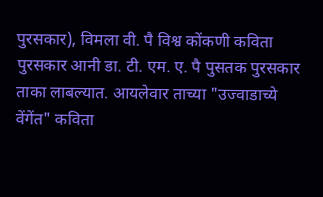पुरसकार), विमला वी. पै विश्व कोंकणी कविता पुरसकार आनी डा. टी. एम. ए. पै पुसतक पुरसकार ताका लाबल्यात. आयलेवार ताच्या "उज्वाडाच्ये वेंगेंत" कविता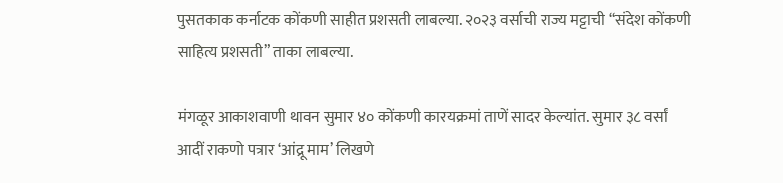पुसतकाक कर्नाटक कोंकणी साहीत प्रशसती लाबल्या. २०२३ वर्साची राज्य मट्टाची “संदेश कोंकणी साहित्य प्रशसती” ताका लाबल्या.

मंगळूर आकाश‍वाणी थावन सुमार ४० कोंकणी कार‍यक्रमां ताणें सादर केल्यांत. सुमार ३८ वर्सां आदीं राकणो पत्रार ‘आंद्रू माम’ लिखणे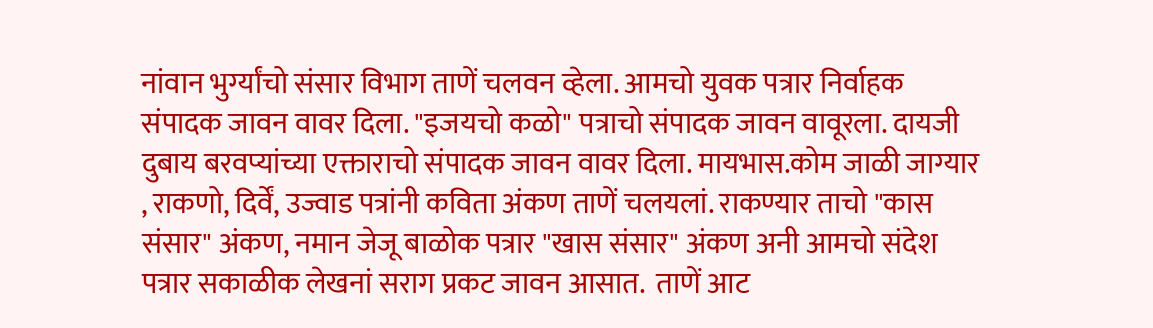नांवान भुर्ग्यांचो संसार विभाग ताणें चलवन व्हेला. आमचो युवक पत्रार निर्वाहक संपादक जावन वावर दिला. "इजयचो कळो" पत्राचो संपादक जावन वावूर‍ला. दायजी दुबाय बरवप्यांच्या एक्ताराचो संपादक जावन वावर दिला. माय‍भास.कोम जाळी जाग्यार , राकणो, दिर्वें, उज्वाड पत्रांनी कविता अंकण ताणें चलयलां. राकण्यार ताचो "कास संसार" अंकण, नमान जेजू बाळोक पत्रार "खास संसार" अंकण अनी आमचो संदेश पत्रार सकाळीक लेखनां सराग प्रकट जावन आसात.  ताणें आट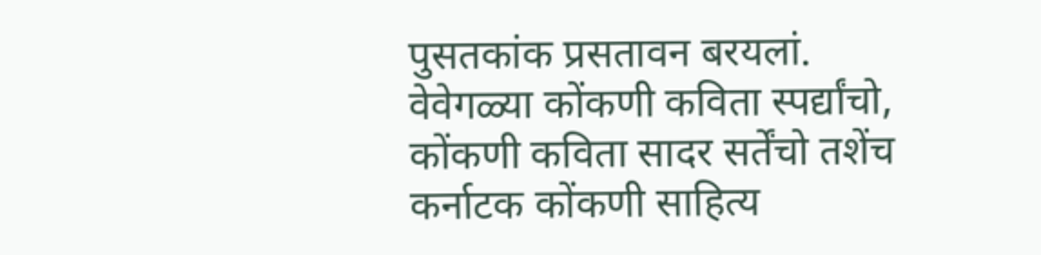पुसतकांक प्रसतावन बरयलां. वेवेगळ्या कोंकणी कविता स्पर्द्यांचो, कोंकणी कविता सादर सर्तेंचो तशेंच कर्नाटक कोंकणी साहित्य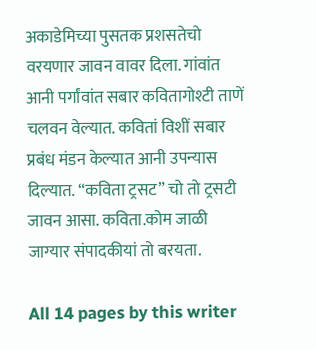अकाडेमिच्या पुसतक प्रशसतेचो वरयणार जावन वावर दिला. गांवांत आनी पर्गांवांत सबार कवितागोश्टी ताणें चलवन वेल्यात. कवितां विशीं सबार प्रबंध मंडन केल्यात आनी उपन्यास दिल्यात. “कविता ट्रसट” चो तो ट्रसटी जावन आसा. कविता.कोम जाळी जाग्यार संपादकीयां तो बरयता.

All 14 pages by this writer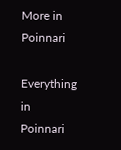More in Poinnari

Everything in Poinnari